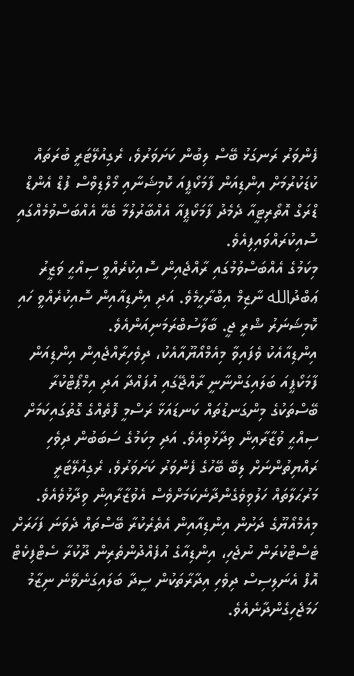ފެންވަރު ރަނގަޅު ބޭސް ލިބުން ކަށަވަރުވެ، ރެގިއުލޭޓަރީ ބުރަތައް ކުޑަކުރުމަށް އިންޑިއަން ފާމަކޯޕީއަ ކޮމިޝަނާއި މޯލްޑިވްސް ފުޑް އެންޑް ޑްރަގް އޮތޯރިޓީއާ ދެމެދު ފާމަކޯޕީއާ އެއްބާރުލުމާ ބެހޭ އެއްބަސްވުމެއްގައި ސޮއިކުރައްވައިފިއެވެ.
މިކަމުގެ އެއްބަސްވުމުގައި ރާއްޖެއިން ސޮއިކުރެއްވީ ސިއްޙީ ވަޒީރު ޢަބްދުالله ނާޒިމް އިބްރާހީމެވެ. އަދި އިންޑިއާއިން ސޮއިކުރެއްވީ ހައި ކޮމިޝަނަރު ޝްރީ ޖީ. ބާލާސުބްރަމަނިއަންއެވެ.
އިންޑިއާއެކު ވެފައިވާ މިއެމްއޯޔޫއާއެކު، ދިވެހިރާއްޖެއިން އިންޑިއަން ފާމަކޯޕީއަ ބަލައިގަންނާނީ ރާއްޖޭގައި އުފައްދާ އަދި އިމްޕޯޓްކުރާ ބޭސްތަކުގެ މިންގަނޑުތައް ކަނޑައަޅާ ރަސްމީ ފޮތެއްގެ ގޮތުގައިކަމަށް ސިއްޙީ ވުޒާރާއިން ވިދާޅުވިއެވެ. އަދި މިކަމުގެ ސަބަބުން ދިވެހި ރައްޔިތުންނަށް ލިބޭ ބޭހުގެ ފެންވަރު ކަށަވަރުވެ، ރެގިއުލޭޓަރީ މަރުޙަލާތައް ހަލުވިވެގެންދާނެކަމަށްވެސް އެވުޒާރާއިން ވިދާޅުވެއެވެ. މިއެމްއޯޔޫގެ ދަށުން އިންޑިއާއިން އެތެރެކުރާ ބޭސްތައް ދެވަނަ ފަހަރަށް ޓެސްޓްކުރަން ނުޖެހި، އިންޑިއާގެ އުފެއްދުންތެރިން ދޫކުރާ ސެޓްފިކެޓް އޮފް އެނަލިސިސް ދިވެހި އިދާރާތަކުން ސީދާ ބަލައިގަނެވޭނެ ނިޒާމު ހަމަޖެހިގެންދާނެއެވެ.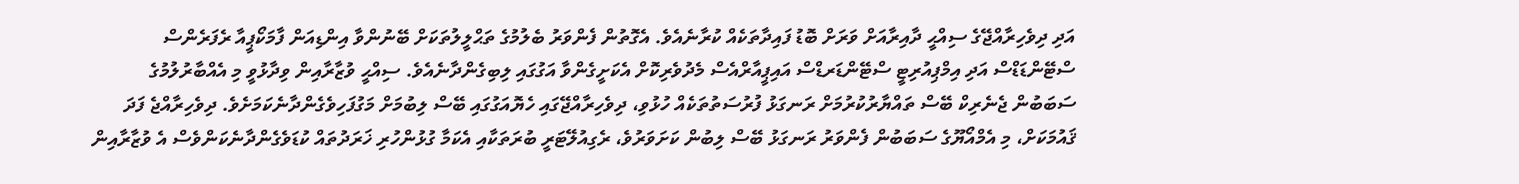އަދި ދިވެހިރާއްޖޭގެ ސިއްޙީ ދާއިރާއަށް ވަރަށް ބޮޑު ފައިދާތަކެއް ކުރާނެއެވެ. އެގޮތުން ފެންވަރު ބެލުމުގެ ތަޙްލީލުތަކަށް ބޭނުންވާ އިންޑިއަން ފާމަކޯޕީއާ ރެފަރެންސް ސްޓޭންޑަޑްސް އަދި އިމްޕިއުރިޓީ ސްޓޭންޑަރޑްސް އައިޕީއާރްއެސް މެދުވެރިކޮށް އެކަށީގެންވާ އަގުގައި ލިބިގެންދާނެއެވެ. ސިއްޙީ ވުޒާރާއިން ވިދާޅުވީ މި އެއްބާރުލުމުގެ ސަބަބުން ޖެނެރިކް ބޭސް ތައްޔާރުކުރުމަށް ރަނގަޅު ފުރުސަތުތަކެއް ހުޅުވި، ދިވެހިރާއްޖޭގައި ހެޔޮއަގުގައި ބޭސް ލިބުމަށް މަގުފަހިވެގެންދާނެކަމަށެވެ. ދިވެހިރާއްޖެ ފަދަ ޤައުމަކަށް، މި އެމްއޯޔޫގެ ސަބަބުން ފެންވަރު ރަނގަޅު ބޭސް ލިބުން ކަށަވަރުވެ، ރެގިއުލޭޓަރީ ބުރަތަކާއި އެކަމާ ގުޅުންހުރި ޚަރަދުތައް ކުޑަވެގެންދާނެކަންވެސް އެ ވުޒާރާއިން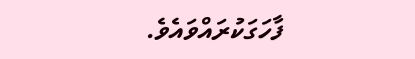ފާހަގަކުރައްވައެވެ.